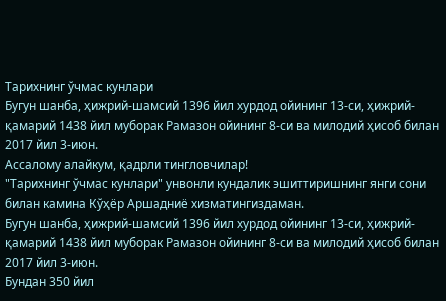Тарихнинг ўчмас кунлари
Бугун шанба, ҳижрий-шамсий 1396 йил хурдод ойининг 13-си, ҳижрий-қамарий 1438 йил муборак Рамазон ойининг 8-си ва милодий ҳисоб билан 2017 йил 3-июн.
Ассалому алайкум, қадрли тингловчилар!
"Тарихнинг ўчмас кунлари" унвонли кундалик эшиттиришнинг янги сони билан камина Кўҳёр Аршадниё хизматингиздаман.
Бугун шанба, ҳижрий-шамсий 1396 йил хурдод ойининг 13-си, ҳижрий-қамарий 1438 йил муборак Рамазон ойининг 8-си ва милодий ҳисоб билан 2017 йил 3-июн.
Бундан 350 йил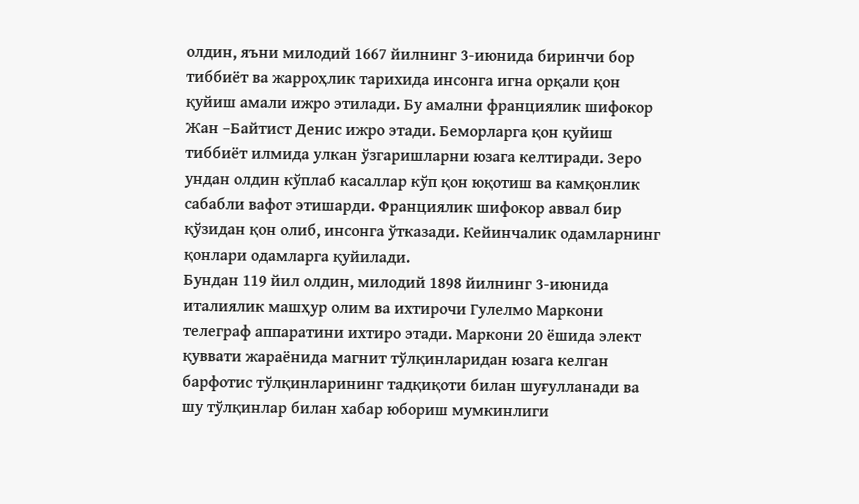олдин, яъни милодий 1667 йилнинг 3-июнида биринчи бор тиббиёт ва жарроҳлик тарихида инсонга игна орқали қон қуйиш амали ижро этилади. Бу амални франциялик шифокор Жан –Байтист Денис ижро этади. Беморларга қон қуйиш тиббиёт илмида улкан ўзгаришларни юзага келтиради. Зеро ундан олдин кўплаб касаллар кўп қон юқотиш ва камқонлик сабабли вафот этишарди. Франциялик шифокор аввал бир қўзидан қон олиб, инсонга ўтказади. Кейинчалик одамларнинг қонлари одамларга қуйилади.
Бундан 119 йил олдин, милодий 1898 йилнинг 3-июнида италиялик машҳур олим ва ихтирочи Гулелмо Маркони телеграф аппаратини ихтиро этади. Маркони 20 ёшида элект қуввати жараёнида магнит тўлқинларидан юзага келган барфотис тўлқинларининг тадқиқоти билан шуғулланади ва шу тўлқинлар билан хабар юбориш мумкинлиги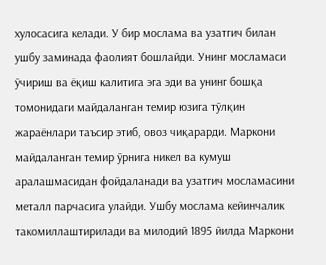хулосасига келади. У бир мослама ва узатгич билан ушбу заминада фаолият бошлайди. Унинг мосламаси ўчириш ва ёқиш калитига эга эди ва унинг бошқа томонидаги майдаланган темир юзига тўлқин жараёнлари таъсир этиб, овоз чиқарарди. Маркони майдаланган темир ўрнига никел ва кумуш аралашмасидан фойдаланади ва узатгич мосламасини металл парчасига улайди. Ушбу мослама кейинчалик такомиллаштирилади ва милодий 1895 йилда Маркони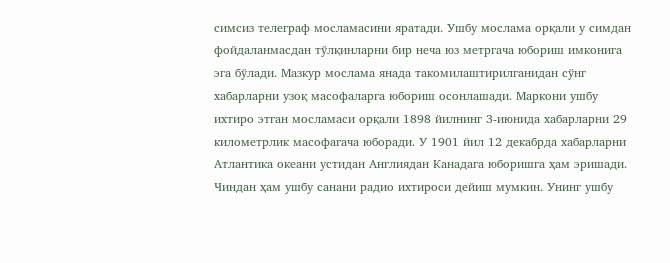симсиз телеграф мосламасини яратади. Ушбу мослама орқали у симдан фойдаланмасдан тўлқинларни бир неча юз метргача юбориш имконига эга бўлади. Мазкур мослама янада такомилаштирилганидан сўнг хабарларни узоқ масофаларга юбориш осонлашади. Маркони ушбу ихтиро этган мосламаси орқали 1898 йилнинг 3-июнида хабарларни 29 километрлик масофагача юборади. У 1901 йил 12 декабрда хабарларни Атлантика океани устидан Англиядан Канадага юборишга ҳам эришади. Чиндан ҳам ушбу санани радио ихтироси дейиш мумкин. Унинг ушбу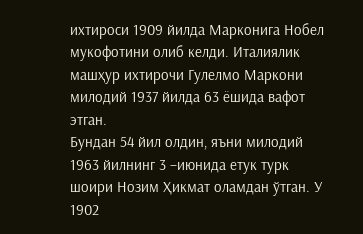ихтироси 1909 йилда Марконига Нобел мукофотини олиб келди. Италиялик машҳур ихтирочи Гулелмо Маркони милодий 1937 йилда 63 ёшида вафот этган.
Бундан 54 йил олдин, яъни милодий 1963 йилнинг 3 –июнида етук турк шоири Нозим Ҳикмат оламдан ўтган. У 1902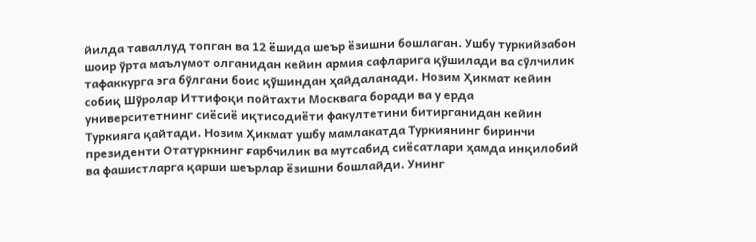йилда таваллуд топган ва 12 ёшида шеър ёзишни бошлаган. Ушбу туркийзабон шоир ўрта маълумот олганидан кейин армия сафларига қўшилади ва сўлчилик тафаккурга эга бўлгани боис қўшиндан ҳайдаланади. Нозим Ҳикмат кейин собиқ Шўролар Иттифоқи пойтахти Москвага боради ва у ерда университетнинг сиёсиё иқтисодиёти факултетини битирганидан кейин Туркияга қайтади. Нозим Ҳикмат ушбу мамлакатда Туркиянинг биринчи президенти Отатуркнинг ғарбчилик ва мутсабид сиёсатлари ҳамда инқилобий ва фашистларга қарши шеърлар ёзишни бошлайди. Унинг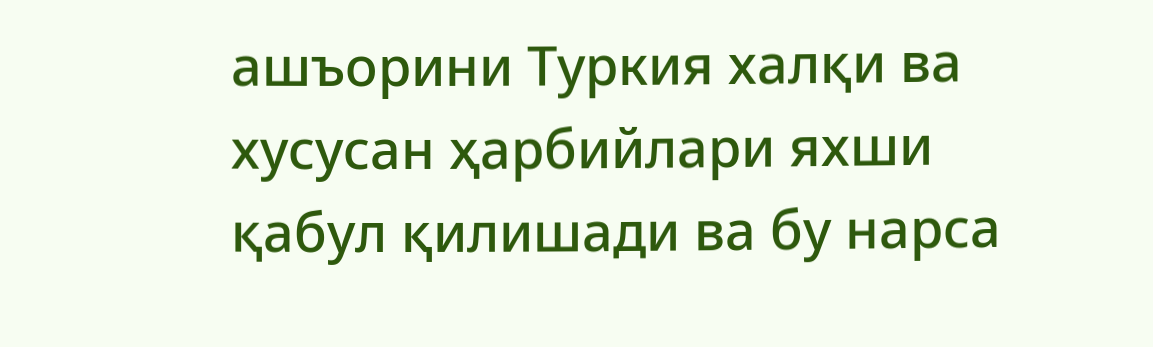ашъорини Туркия халқи ва хусусан ҳарбийлари яхши қабул қилишади ва бу нарса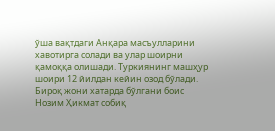ўша вақтдаги Анқара масъулларини хавотирга солади ва улар шоирни қамоққа олишади. Туркиянинг машҳур шоири 12 йилдан кейин озод бўлади. Бироқ жони хатарда бўлгани боис Нозим Ҳикмат собиқ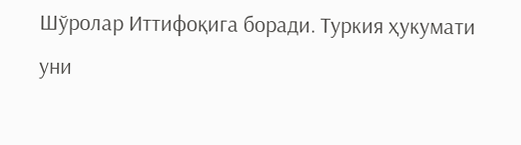Шўролар Иттифоқига боради. Туркия ҳукумати уни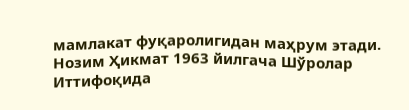мамлакат фуқаролигидан маҳрум этади. Нозим Ҳикмат 1963 йилгача Шўролар Иттифоқида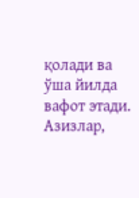қолади ва ўша йилда вафот этади.
Азизлар,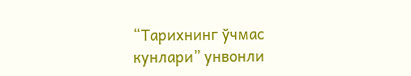“Тарихнинг ўчмас кунлари” унвонли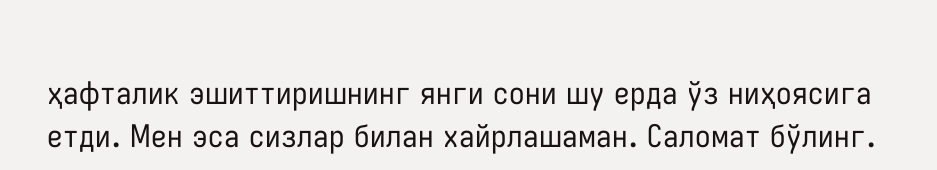ҳафталик эшиттиришнинг янги сони шу ерда ўз ниҳоясига етди. Мен эса сизлар билан хайрлашаман. Саломат бўлинг.